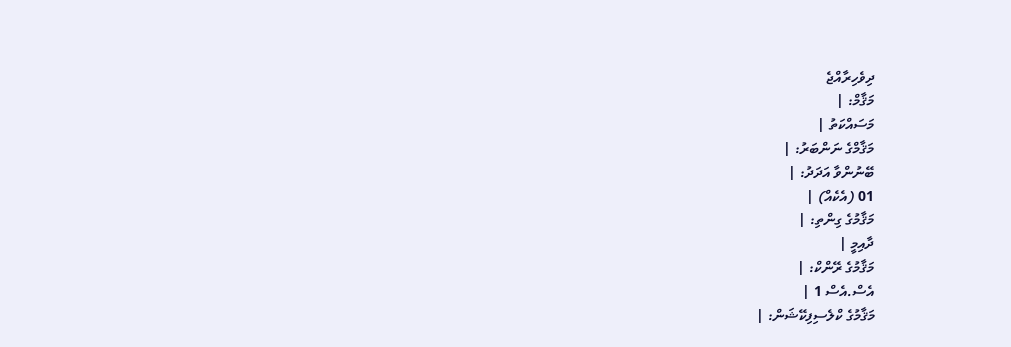ދިވެހިރާއްޖެ
މަޤާމް: |
މަސައްކަތު |
މަޤާމްގެ ނަންބަރު: |
ބޭނުންވާ އަދަދު: |
01 (އެކެއް) |
މަޤާމުގެ ގިންތި: |
ދާއިމީ |
މަޤާމުގެ ރޭންކް: |
އެސް.އެސް 1 |
މަޤާމުގެ ކްލެސިފިކޭޝަން: |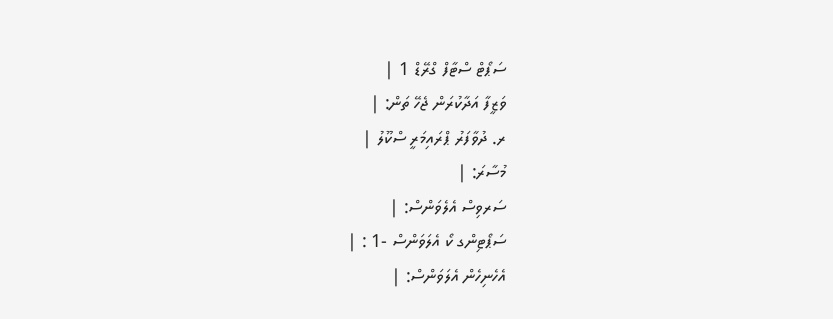ސަޕޯޓް ސްޓާފް ގްރޭޑް 1 |
ވަޒީފާ އަދާކުރަން ޖެހޭ ތަން: |
ރ. ދުވާފަރު ޕްރައިމަރީ ސްކޫލު |
މުސާރަ: |
ސަރވިސް އެލެވަންސް: |
ސަޕޯޓިންގ ކޯ އެލަވަންސް -1 : |
އެހެނިހެން އެލަވަންސް: |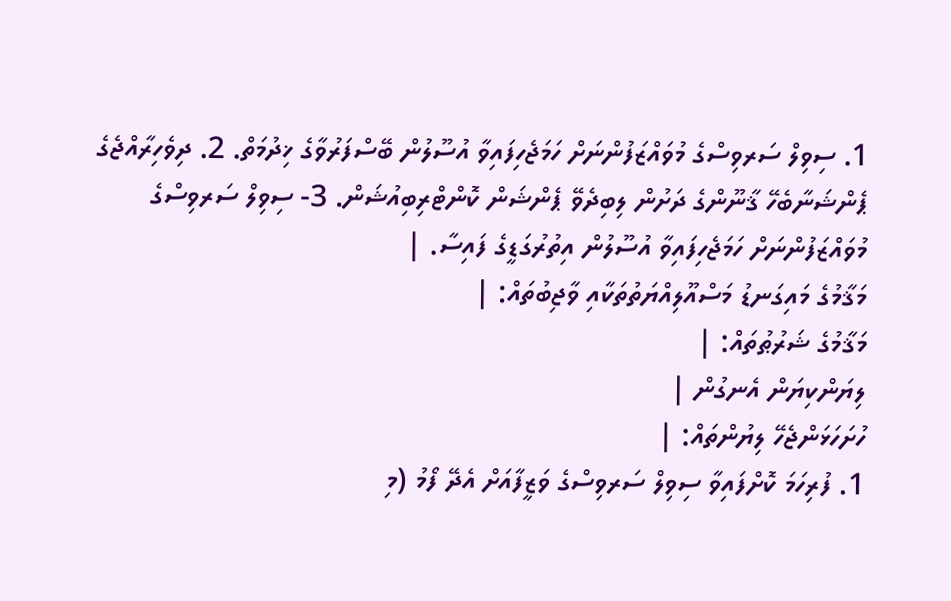1. ސިވިލް ސަރވިސްގެ މުވައްޒަފުންނަށް ހަމަޖެހިފައިވާ އުސޫލުން ބޭސްފަރުވާގެ ޚިދުމަތް. 2. ދިވެހިރާއްޖެގެ ޕެންޝަނާބެހޭ ޤާނޫންގެ ދަށުން ލިބިދެވޭ ޕެންޝަން ކޮންޓްރިބިއުޝަން. 3- ސިވިލް ސަރވިސްގެ މުވައްޒަފުންނަށް ހަމަޖެހިފައިވާ އުސޫލުން އިތުރުގަޑީގެ ފައިސާ. |
މަޤާމުގެ މައިގަނޑު މަސްއޫލިއްޔަތުތަކާއި ވާޖިބުތައް: |
މަޤާމުގެ ޝަރުޠުތައް: |
ލިޔަންކިޔަން އެނގުން |
ހުށަހަޅަންޖެހޭ ލިޔުންތައް: |
1. ފުރިހަމަ ކޮށްފައިވާ ސިވިލް ސަރވިސްގެ ވަޒީފާއަށް އެދޭ ފޯމު (މި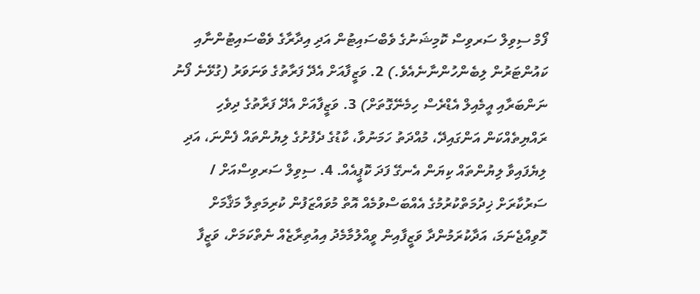ފޯމް ސިވިލް ސަރވިސް ކޮމިޝަނުގެ ވެބްސައިޓުން އަދި އިދާރާގެ ވެބްސައިޓުންނާއި ކައުންޓަރުން ލިބެންހުންނާނެއެވެ.) 2. ވަޒީފާއަށް އެދޭ ފަރާތުގެ ވަނަވަރު (ގުޅޭނެ ފޯނު ނަންބަރާއި އީމެއިލް އެޑްރެސް ހިމެނޭގޮތަށް) 3. ވަޒީފާއަށް އެދޭ ފަރާތުގެ ދިވެހި ރައްޔިތެއްކަން އަންގައިދޭ، މުއްދަތު ހަމަނުވާ، ކާޑުގެ ދެފުށުގެ ލިޔުންތައް ފެންނަ، އަދި ލިޔެފައިވާ ލިޔުންތައް ކިޔަން އެނގޭ ފަދަ ކޮޕީއެއް. 4. ސިވިލް ސަރވިސްއަށް / ސަރުކާރަށް ޚިދުމަތްކުރުމުގެ އެއްބަސްވުމެއް އޮތް މުވައްޒަފުން ކުރިމަތިލާ މަޤާމަށް ހޮވިއްޖެނަމަ، އަދާކުރަމުންދާ ވަޒީފާއިން ވީއްލުމާމެދު އިއުތިރާޒެއް ނެތްކަމަށް، ވަޒީފާ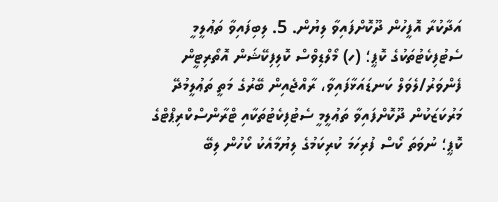އަދާކުރާ އޮފީހުން ދޫކޮށްފައިވާ ލިޔުން. 5. ލިބިފައިވާ ތަޢުލީމީ ސެޓުފިކެޓުތަކުގެ ކޮޕީ؛ (ހ) މޯލްޑިވްސް ކޮލިފިކޭޝަން އޮތޯރިޓީން ފެންވަރު/ލެވަލް ކަނޑައަޅާފައިވާ، ރާއްޖެއިން ބޭރުގެ މަތީ ތަޢުލީމުދޭ މަރުކަޒަކުން ދޫކޮށްފައިވާ ތަޢުލީމީ ސެޓުފިކެޓުތަކާއި ޓްރާންސްކްރިޕްޓްގެ ކޮޕީ؛ ނުވަތަ ކޯސް ފުރިހަމަ ކުރިކަމުގެ ލިޔުމާއެކު ކޯހުން ލިބޭ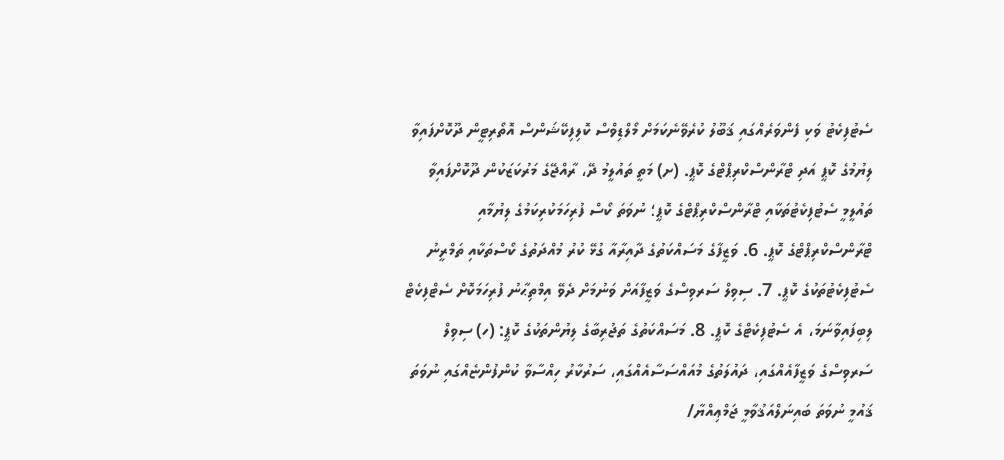ސެޓުފިކެޓު ވަކި ފެންވަރެއްގައި ޤަބޫލު ކުރެވޭނެކަމަށް މޯލްޑިވްސް ކޮލިފިކޭޝަންސް އޮތޯރިޓީން ދޫކޮށްފައިވާ ލިޔުމުގެ ކޮޕީ އަދި ޓްރާންސްކްރިޕްޓްގެ ކޮޕީ. (ށ) މަތީ ތައުލީމު ދޭ، ރާއްޖޭގެ މަރުކަޒަކުން ދޫކޮށްފައިވާ ތައުލީމީ ސެޓުފިކެޓުތަކާއި ޓްރާންސްކްރިޕްޓްގެ ކޮޕީ؛ ނުވަތަ ކޯސް ފުރިހަމަކުރިކަމުގެ ލިޔުމާއި ޓްރާންސްކްރިޕްޓްގެ ކޮޕީ. 6. ވަޒީފާގެ މަސައްކަތުގެ ދާއިރާއާ ގުޅޭ ކުރު މުއްދަތުގެ ކޯސްތަކާއި ތަމްރީނު ސެޓުފިކެޓުތަކުގެ ކޮޕީ. 7. ސިވިލް ސަރވިސްގެ ވަޒީފާއަށް ވަނުމަށް ދެވޭ އިމްތިޙާނު ފުރިހަމަކޮށް ސެޓްފިކެޓް ލިބިފައިވާނަމަ، އެ ސެޓުފިކެޓްގެ ކޮޕީ. 8. މަސައްކަތުގެ ތަޖުރިބާގެ ލިޔުންތަކުގެ ކޮޕީ: (ހ) ސިވިލް ސަރވިސްގެ ވަޒީފާއެއްގައި، ދައުލަތުގެ މުއައްސަސާއެއްގައި، ސަރުކާރު ހިއްސާވާ ކުންފުންޏެއްގައި ނުވަތަ ޤައުމީ ނުވަތަ ބައިނަލްއަޤުވާމީ ޖަމްޢިއްޔާ/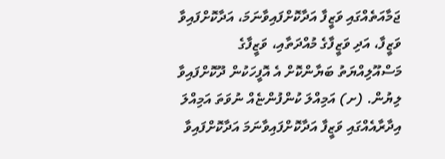ޖަމާއަތެއްގައި ވަޒީފާ އަދާކޮށްފައިވާނަމަ، އަދާކޮށްފައިވާ ވަޒީފާ، އަދި ވަޒީފާގެ މުއްދަތާއި، ވަޒީފާގެ މަސްއޫލިއްޔަތު ބަޔާންކޮށް އެ އޮފީހަކުން ދޫކޮށްފައިވާ ލިޔުން. (ށ) އަމިއްލަ ކުންފުންޏެއް ނުވަތަ އަމިއްލަ އިދާރާއެއްގައި ވަޒީފާ އަދާކޮށްފައިވާނަމަ އަދާކޮށްފައިވާ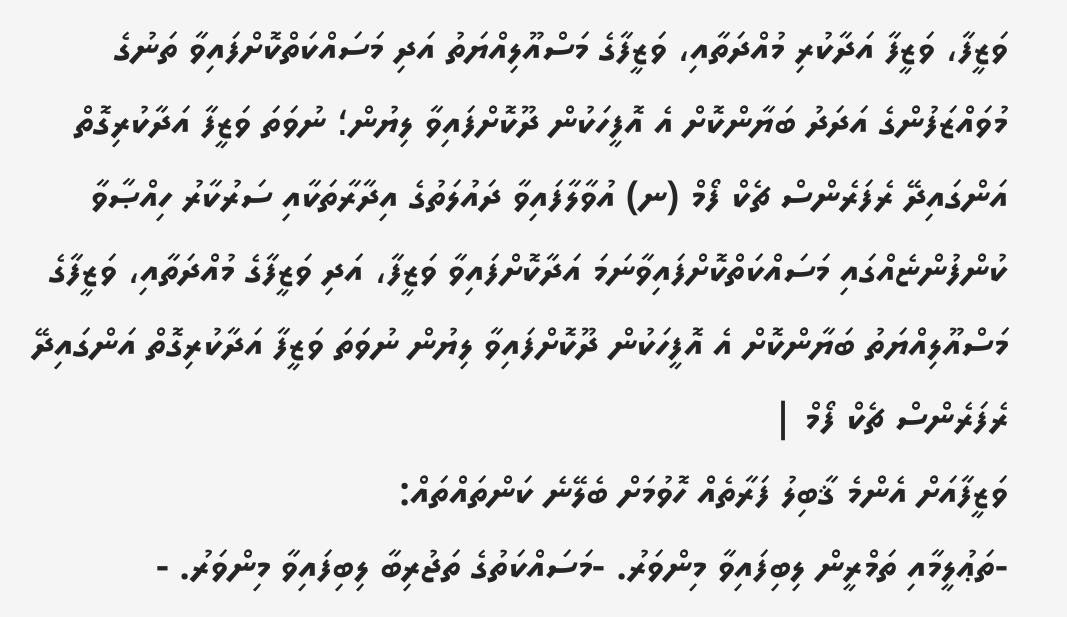ވަޒީފާ، ވަޒީފާ އަދާކުރި މުއްދަތާއި، ވަޒީފާގެ މަސްއޫލިއްޔަތު އަދި މަސައްކަތްކޮށްފައިވާ ތަނުގެ މުވައްޒަފުންގެ އަދަދު ބަޔާންކޮށް އެ އޮފީހަކުން ދޫކޮށްފައިވާ ލިޔުން؛ ނުވަތަ ވަޒީފާ އަދާކުރިގޮތް އަންގައިދޭ ރެފަރެންސް ޗެކް ފޯމް (ނ) އުވާލާފައިވާ ދައުލަތުގެ އިދާރާތަކާއި ސަރުކާރު ހިއްޞާވާ ކުންފުންޏެއްގައި މަސައްކަތްކޮށްފައިވާނަމަ އަދާކޮށްފައިވާ ވަޒީފާ، އަދި ވަޒީފާގެ މުއްދަތާއި، ވަޒީފާގެ މަސްއޫލިއްޔަތު ބަޔާންކޮށް އެ އޮފީހަކުން ދޫކޮށްފައިވާ ލިޔުން ނުވަތަ ވަޒީފާ އަދާކުރިގޮތް އަންގައިދޭ ރެފަރެންސް ޗެކް ފޯމް |
ވަޒީފާއަށް އެންމެ ޤާބިލު ފަރާތެއް ހޮވުމަށް ބެލޭނެ ކަންތައްތައް:
-ތަޢުލީމާއި ތަމްރީން ލިބިފައިވާ މިންވަރު. -މަސައްކަތުގެ ތަޖުރިބާ ލިބިފައިވާ މިންވަރު. -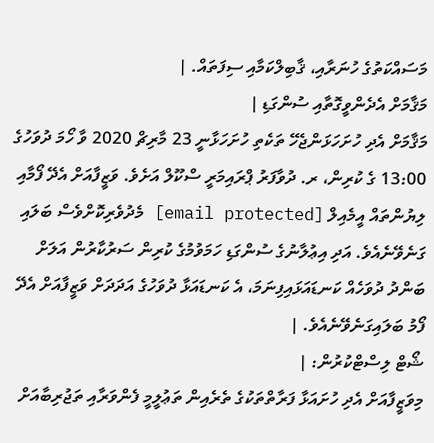މަސައްކަތުގެ ހުނަރާއި، ޤާބިލްކަމާއި ސިފަތައް. |
މަޤާމަށް އެދެންވީގޮތާއި ސުންގަޑި |
މަޤާމަށް އެދި ހުށަހަޅަންޖެހޭ ތަކެތި ހުށަހަޅާނީ 23 މާރިޗް 2020 ވާ ހޯމަ ދުވަހުގެ 13:00 ގެ ކުރިން، ރ. ދުވާފަރު ޕްރައިމަރީ ސްކޫލް އަށެވެ. ވަޒީފާއަށް އެދޭ ފޯމާއި ލިޔުންތައް އީމެއިލް [email protected] މެދުވެރިކޮށްވެސް ބަލައި ގަނެވޭނެއެވެ. އަދި އިޢުލާނުގެ ސުންގަޑި ހަމަވުމުގެ ކުރިން ސަރުކާރުން އަލަށް ބަންދު ދުވަހެއް ކަނޑައަޅައިފިނަމަ، އެ ކަނޑައަޅާ ދުވަހުގެ އަދަދަށް ވަޒީފާއަށް އެދޭ ފޯމު ބަލައިގަނެވޭނެއެވެ. |
ޝޯޓް ލިސްޓްކުރުން: |
މިވަޒީފާއަށް އެދި ހުށައަޅާ ފަރާތްތަކުގެ ތެރެއިން ތަޢުލީމީ ފެންވަރާއި ތަޖުރިބާއަށް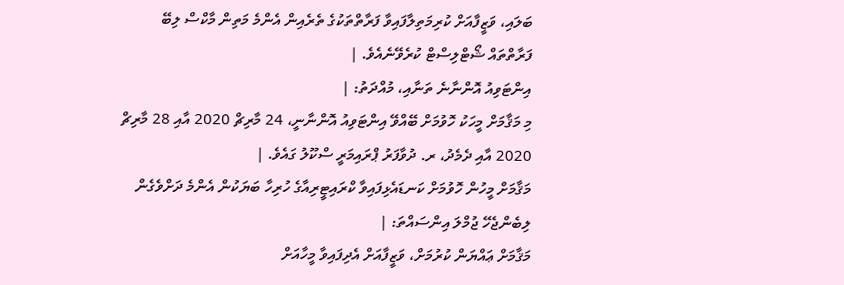ބަލައި، ވަޒީފާއަށް ކުރިމަތިލާފައިވާ ފަރާތްތަކުގެ ތެރެއިން އެންމެ މަތިން މާކްސް ލިބޭ ފަރާތްތައް ޝޯޓްލިސްޓް ކުރެވޭނެއެވެ. |
އިންޓަވިއު އޮންނާނެ ތަނާއި، މުއްދަތު: |
މި މަޤާމަށް މީހަކު ހޮވުމަށް ބޭއްވޭ އިންޓަވިއު އޮންނާނީ، 24 މާރިޗް 2020 އާއި 28 މާރިޗް 2020 އާއި ދެމެދު، ރ. ދުވާފަރު ޕްރައިމަރީ ސްކޫލު ގައެވެ. |
މަޤާމަށް މީހުން ހޮވުމަށް ކަނޑައެޅިފައިވާ ކްރައިޓީރިއާގެ ހުރިހާ ބަޔަކުން އެންމެ ދަށްވެގެން ލިބެންޖެހޭ ޖުމްލަ އިންސައްތަ: |
މަޤާމަށް ޢައްޔަން ކުރުމަށް، ވަޒީފާއަށް އެދިފައިވާ މީހާއަށް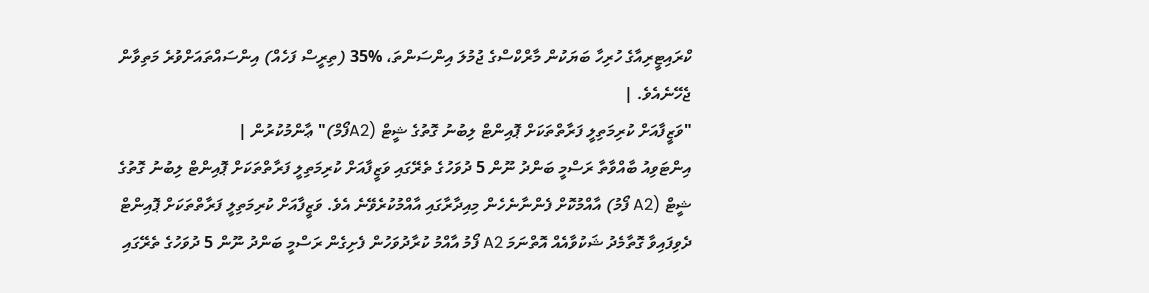ކްރައިޓީރިއާގެ ހުރިހާ ބަޔަކުން މާރްކްސްގެ ޖުމުލަ އިންސަންތަ، %35 (ތިރީސް ފަހެއް) އިންސައްތައަށްވުރެ މަތިވާން ޖެހޭނެއެވެ. |
"ވަޒީފާއަށް ކުރިމަތިލީ ފަރާތްތަކަށް ޕޮއިންޓް ލިބުނު ގޮތުގެ ޝީޓް (A2ފޯމް)" ޢާންމުކުރުން |
އިންޓަވިއު ބާއްވާތާ ރަސްމީ ބަންދު ނޫން 5 ދުވަހުގެ ތެރޭގައި ވަޒީފާއަށް ކުރިމަތިލީ ފަރާތްތަކަށް ޕޮއިންޓް ލިބުނު ގޮތުގެ ޝީޓް (A2 ފޯމު) އާއްމުކޮށް ފެންނާނެހެން މިއިދާރާގައި އާއްމުކުރެވޭނެ އެވެ. ވަޒީފާއަށް ކުރިމަތިލީ ފަރާތްތަކަށް ޕޮއިންޓް ދެވިފައިވާ ގޮތާމެދު ޝަކުވާއެއް އޮތްނަމަ A2 ފޯމު އާއްމު ކުރާދުވަހުން ފެށިގެން ރަސްމީ ބަންދު ނޫން 5 ދުވަހުގެ ތެރޭގައި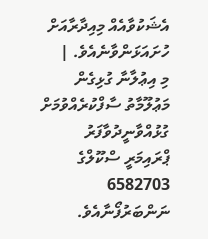އެޝަކުވާއެއް މިއިދާރާއަށް ހުށައަޅަންވާނެއެވެ. |
މި އިޢުލާނާ ގުޅިގެން މަޢުލޫމާތު ސާފްކުރެއްވުމަށް ގުޅުއްވާނީދުވާފަރު ޕްރައިމަރީ ސްކޫލްގެ 6582703 ނަންބަރުފޯނާއެވެ.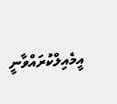އީމެއިލްކުރައްވާނީ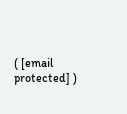( [email protected] )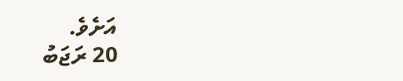އަށެވެ.
20 ރަޖަބު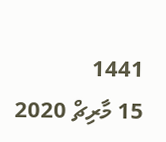1441
15 މާރިޗް 2020